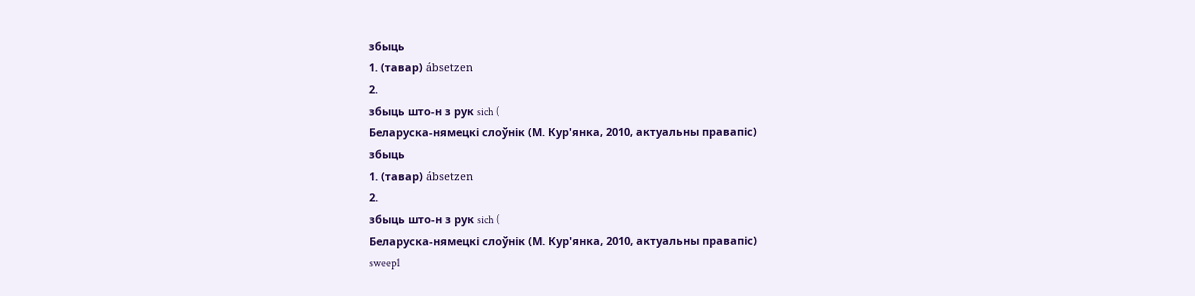збыць
1. (тавар) ábsetzen
2.
збыць што-н з рук sich (
Беларуска-нямецкі слоўнік (М. Кур'янка, 2010, актуальны правапіс)
збыць
1. (тавар) ábsetzen
2.
збыць што-н з рук sich (
Беларуска-нямецкі слоўнік (М. Кур'янка, 2010, актуальны правапіс)
sweep1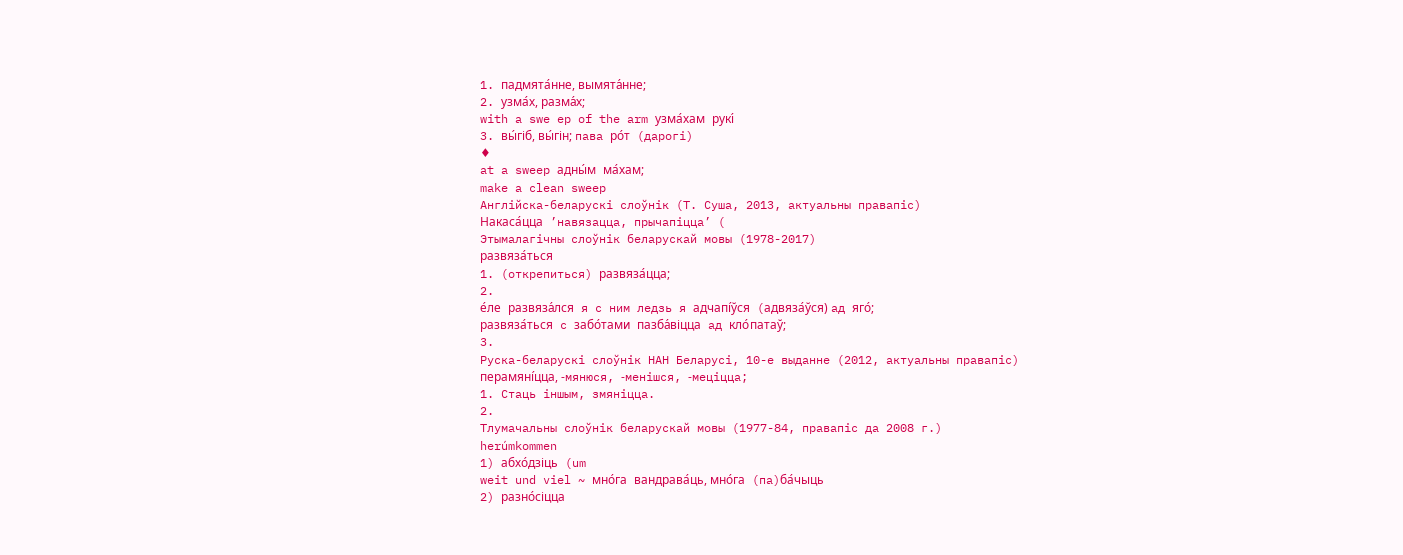1. падмята́нне, вымята́нне;
2. узма́х, разма́х;
with a swe ep of the arm узма́хам рукі́
3. вы́гіб, вы́гін; пава ро́т (дарогі)
♦
at a sweep адны́м ма́хам;
make a clean sweep
Англійска-беларускі слоўнік (Т. Суша, 2013, актуальны правапіс)
Накаса́цца ’навязацца, прычапіцца’ (
Этымалагічны слоўнік беларускай мовы (1978-2017)
развяза́ться
1. (открепиться) развяза́цца;
2.
е́ле развяза́лся я с ним ледзь я адчапі́ўся (адвяза́ўся) ад яго́;
развяза́ться с забо́тами пазба́віцца ад кло́патаў;
3.
Руска-беларускі слоўнік НАН Беларусі, 10-е выданне (2012, актуальны правапіс)
перамяні́цца, ‑мянюся, ‑менішся, ‑меціцца;
1. Стаць іншым, змяніцца.
2.
Тлумачальны слоўнік беларускай мовы (1977-84, правапіс да 2008 г.)
herúmkommen
1) абхо́дзіць (um
weit und viel ~ мно́га вандрава́ць, мно́га (па)ба́чыць
2) разно́сіцца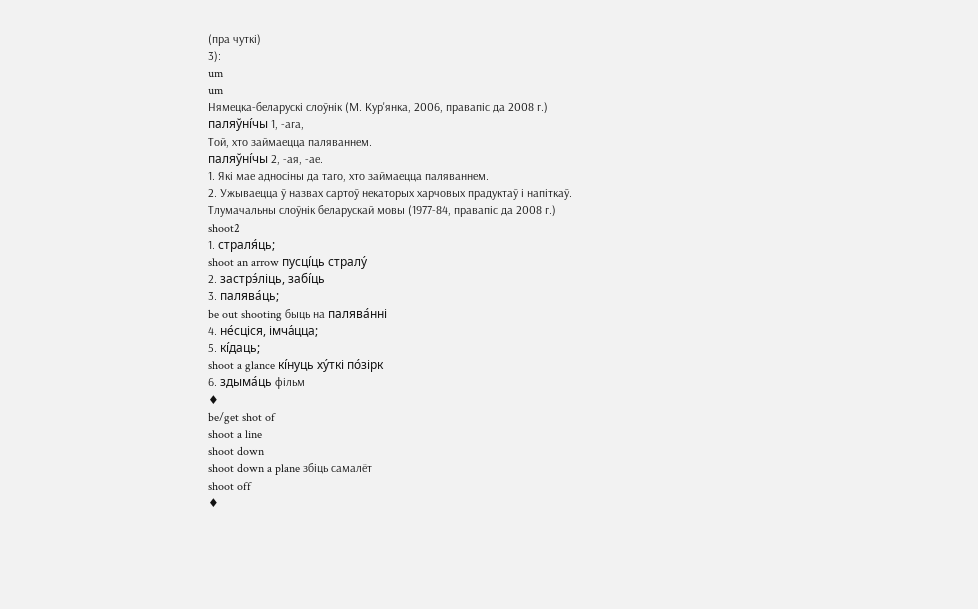(пра чуткі)
3):
um
um
Нямецка-беларускі слоўнік (М. Кур'янка, 2006, правапіс да 2008 г.)
паляўні́чы 1, ‑ага,
Той, хто займаецца паляваннем.
паляўні́чы 2, ‑ая, ‑ае.
1. Які мае адносіны да таго, хто займаецца паляваннем.
2. Ужываецца ў назвах сартоў некаторых харчовых прадуктаў і напіткаў.
Тлумачальны слоўнік беларускай мовы (1977-84, правапіс да 2008 г.)
shoot2
1. страля́ць;
shoot an arrow пусці́ць стралу́
2. застрэ́ліць, забі́ць
3. палява́ць;
be out shooting быць на палява́нні
4. не́сціся, імча́цца;
5. кі́даць;
shoot a glance кі́нуць ху́ткі по́зірк
6. здыма́ць фільм
♦
be/get shot of
shoot a line
shoot down
shoot down a plane збіць самалёт
shoot off
♦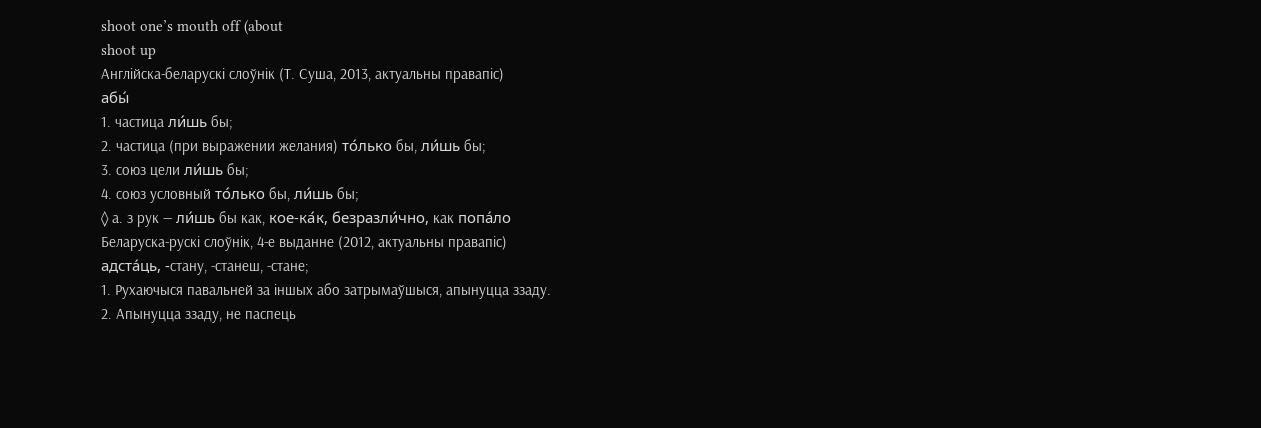shoot one’s mouth off (about
shoot up
Англійска-беларускі слоўнік (Т. Суша, 2013, актуальны правапіс)
абы́
1. частица ли́шь бы;
2. частица (при выражении желания) то́лько бы, ли́шь бы;
3. союз цели ли́шь бы;
4. союз условный то́лько бы, ли́шь бы;
◊ а. з рук — ли́шь бы как, кое-ка́к, безразли́чно, как попа́ло
Беларуска-рускі слоўнік, 4-е выданне (2012, актуальны правапіс)
адста́ць, ‑стану, ‑станеш, ‑стане;
1. Рухаючыся павальней за іншых або затрымаўшыся, апынуцца ззаду.
2. Апынуцца ззаду, не паспець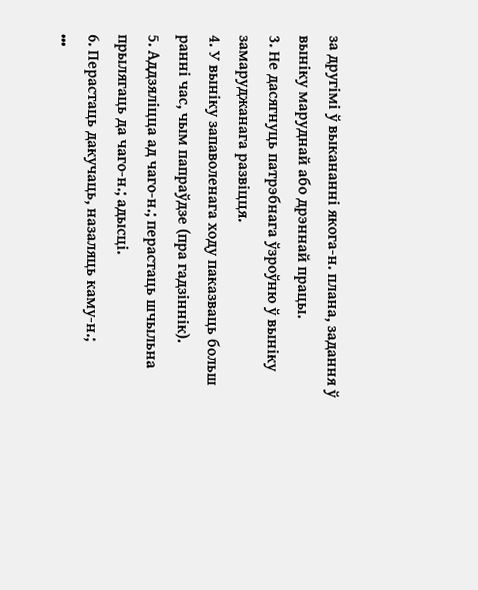за другімі ў выкананні якога‑н. плана, задання ў выніку маруднай або дрэннай працы.
3. Не дасягнуць патрэбнага ўзроўню ў выніку замаруджанага развіцця.
4. У выніку запаволенага ходу паказваць больш ранні час, чым папраўдзе (пра гадзіннік).
5. Аддзяліцца ад чаго‑н.; перастаць шчыльна прылягаць да чаго‑н.; адысці.
6. Перастаць дакучаць, назаляць каму‑н.;
•••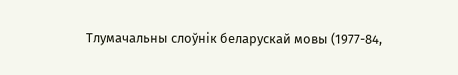Тлумачальны слоўнік беларускай мовы (1977-84,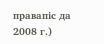правапіс да 2008 г.)